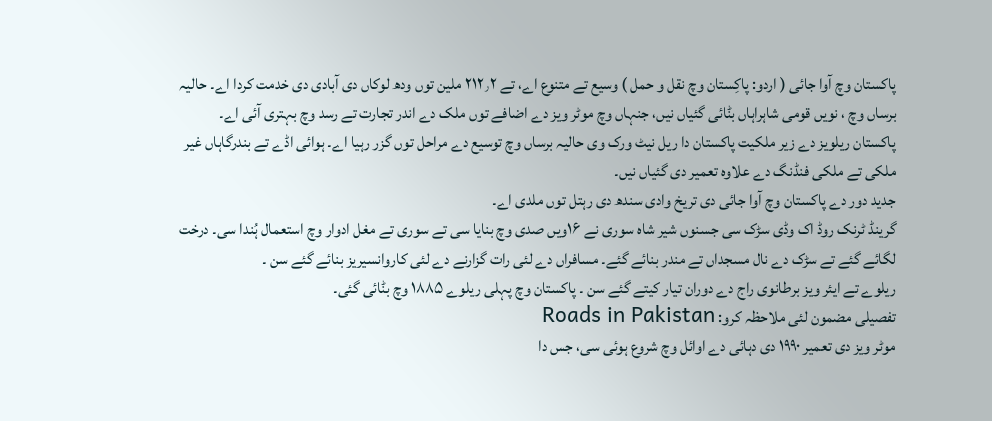پاکستان وچ آوا جائی ( اردو: پاکِستان وچ نقل و حمل ) وسیع تے متنوع اے، تے ۲۱۲٫۲ ملین توں ودھ لوکاں دی آبادی دی خدمت کردا اے۔ حالیہ برساں وچ ، نويں قومی شاہراہاں بݨائی گئیاں نيں، جنہاں وچ موٹر ویز دے اضافے توں ملک دے اندر تجارت تے رسد وچ بہتری آئی اے۔ پاکستان ریلویز دے زیر ملکیت پاکستان دا ریل نیٹ ورک وی حالیہ برساں وچ توسیع دے مراحل توں گزر رہیا اے۔ ہوائی اڈے تے بندرگاہاں غیر ملکی تے ملکی فنڈنگ دے علاوہ تعمیر دی گئیاں نيں۔
جدید دور دے پاکستان وچ آوا جائی دی تریخ وادی سندھ دی رہتل توں ملدی اے۔
گرینڈ ٹرنک روڈ اک وڈی سڑک سی جسنوں شیر شاہ سوری نے ۱۶ويں صدی وچ بنایا سی تے سوری تے مغل ادوار وچ استعمال ہُندا سی۔ درخت لگائے گئے تے سڑک دے نال مسجداں تے مندر بنائے گئے۔ مسافراں دے لئی رات گزارنے دے لئی کاروانسیریز بنائے گئے سن ۔
ریلوے تے ایئر ویز برطانوی راج دے دوران تیار کيتے گئے سن ۔ پاکستان وچ پہلی ریلوے ۱۸۸۵ وچ بݨائی گئی۔
تفصیلی مضمون لئی ملاحظہ کرو: Roads in Pakistan
موٹر ویز دی تعمیر ۱۹۹۰ دی دہائی دے اوائل وچ شروع ہوئی سی، جس دا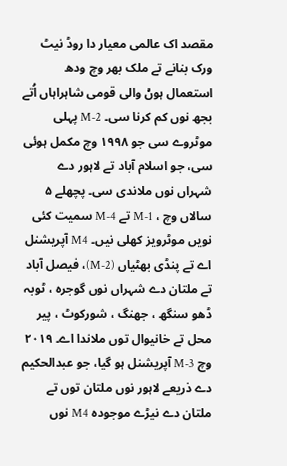مقصد اک عالمی معیار دا روڈ نیٹ ورک بنانے تے ملک بھر وچ ودھ استعمال ہوݨ والی قومی شاہراہاں اُتے بجھ نوں کم کرنا سی۔ M-2 پہلی موٹروے سی جو ۱۹۹۸ وچ مکمل ہوئی سی، جو اسلام آباد تے لاہور دے شہراں نوں ملاندی سی۔ پچھلے ۵ سالاں وچ ، M-1 تے M-4 سمیت کئی نويں موٹرویز کھلی نيں۔ M4 آپریشنل اے تے پنڈی بھٹیاں (M-2)، فیصل آباد تے ملتان دے شہراں نوں گوجرہ ، ٹوبہ ڈھو سنگھ ، جھنگ ، شورکوٹ ، پیر محل تے خانیوال توں ملاندا اے۔ ۲۰۱۹ وچ M-3 آپریشنل ہو گیا، جو عبدالحکیم دے ذریعے لاہور نوں ملتان توں تے ملتان دے نیڑے موجودہ M4 نوں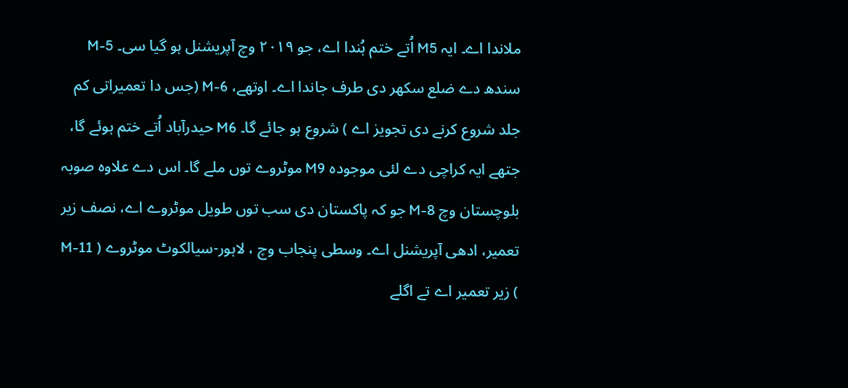ملاندا اے۔ ایہ M5 اُتے ختم ہُندا اے، جو ۲۰۱۹ وچ آپریشنل ہو گیا سی۔ M-5 سندھ دے ضلع سکھر دی طرف جاندا اے۔ اوتھے، M-6 (جس دا تعمیراتی کم جلد شروع کرنے دی تجویز اے ) شروع ہو جائے گا۔ M6 حیدرآباد اُتے ختم ہوئے گا، جتھے ایہ کراچی دے لئی موجودہ M9 موٹروے توں ملے گا۔ اس دے علاوہ صوبہ بلوچستان وچ M-8 جو کہ پاکستان دی سب توں طویل موٹروے اے، نصف زیر تعمیر، ادھی آپریشنل اے۔ وسطی پنجاب وچ ، لاہور-سیالکوٹ موٹروے ( M-11 ) زیر تعمیر اے تے اگلے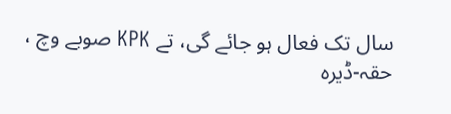سال تک فعال ہو جائے گی، تے KPK صوبے وچ ، حقہ-ڈیرہ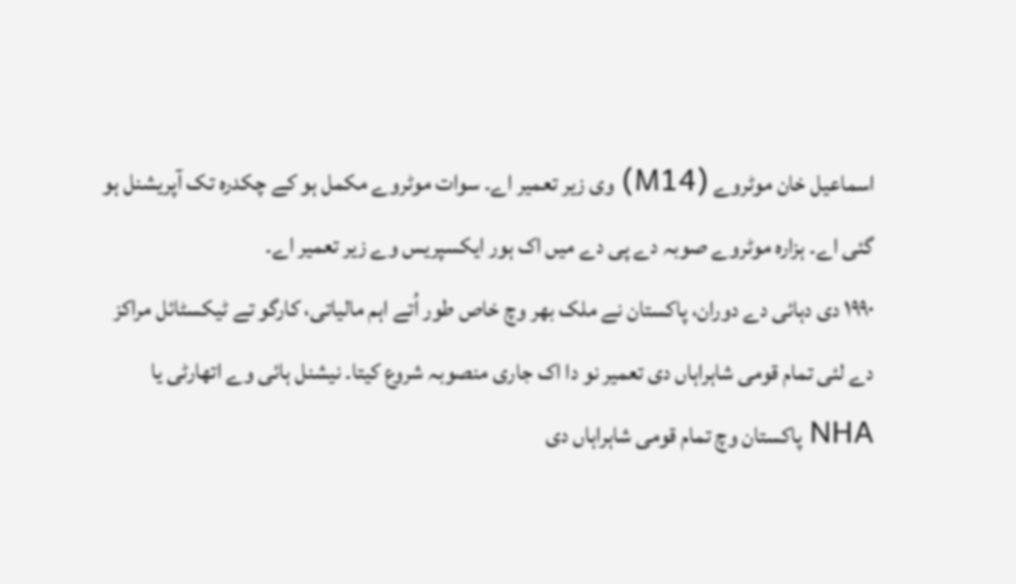اسماعیل خان موٹروے (M14) وی زیر تعمیر اے۔ سوات موٹروے مکمل ہو کے چکدرہ تک آپریشنل ہو گئی اے۔ ہزارہ موٹروے صوبہ دے پی دے ميں اک ہور ایکسپریس وے زیر تعمیر اے۔
۱۹۹۰ دی دہائی دے دوران، پاکستان نے ملک بھر وچ خاص طور اُتے اہم مالیاتی، کارگو تے ٹیکسٹائل مراکز دے لئی تمام قومی شاہراہاں دی تعمیر نو دا اک جاری منصوبہ شروع کيتا۔ نیشنل ہائی وے اتھارٹی یا NHA پاکستان وچ تمام قومی شاہراہاں دی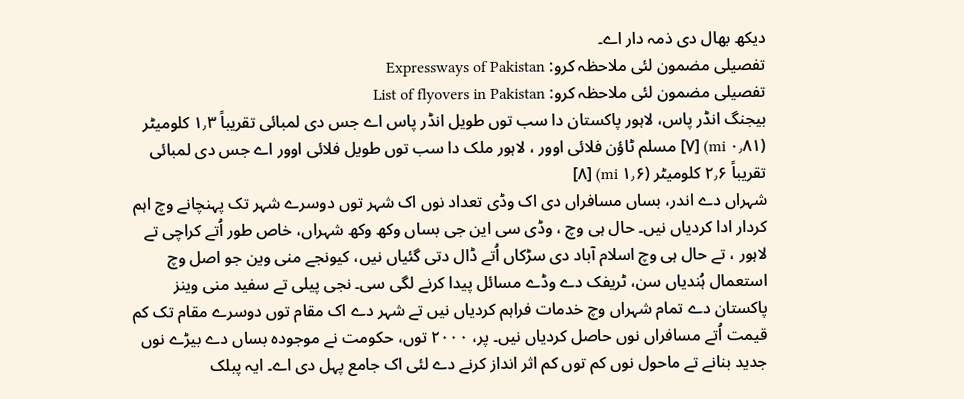دیکھ بھال دی ذمہ دار اے۔
تفصیلی مضمون لئی ملاحظہ کرو: Expressways of Pakistan
تفصیلی مضمون لئی ملاحظہ کرو: List of flyovers in Pakistan
بیجنگ انڈر پاس، لاہور پاکستان دا سب توں طویل انڈر پاس اے جس دی لمبائی تقریباً ۱٫۳ کلومیٹر (۰٫۸۱ mi) [۷] مسلم ٹاؤن فلائی اوور ، لاہور ملک دا سب توں طویل فلائی اوور اے جس دی لمبائی تقریباً ۲٫۶ کلومیٹر (۱٫۶ mi) [۸]
شہراں دے اندر، بساں مسافراں دی اک وڈی تعداد نوں اک شہر توں دوسرے شہر تک پہنچانے وچ اہم کردار ادا کردیاں نيں۔ حال ہی وچ ، وڈی سی این جی بساں وکھ وکھ شہراں، خاص طور اُتے کراچی تے لاہور ، تے حال ہی وچ اسلام آباد دی سڑکاں اُتے ڈال دتی گئیاں نيں، کیونجے منی وین جو اصل وچ استعمال ہُندیاں سن، ٹریفک دے وڈے مسائل پیدا کرنے لگی سی۔ نجی پیلی تے سفید منی وینز پاکستان دے تمام شہراں وچ خدمات فراہم کردیاں نيں تے شہر دے اک مقام توں دوسرے مقام تک کم قیمت اُتے مسافراں نوں حاصل کردیاں نيں۔ پر، ۲۰۰۰ توں، حکومت نے موجودہ بساں دے بیڑے نوں جدید بنانے تے ماحول نوں کم توں کم اثر انداز کرنے دے لئی اک جامع پہل دی اے۔ ایہ پبلک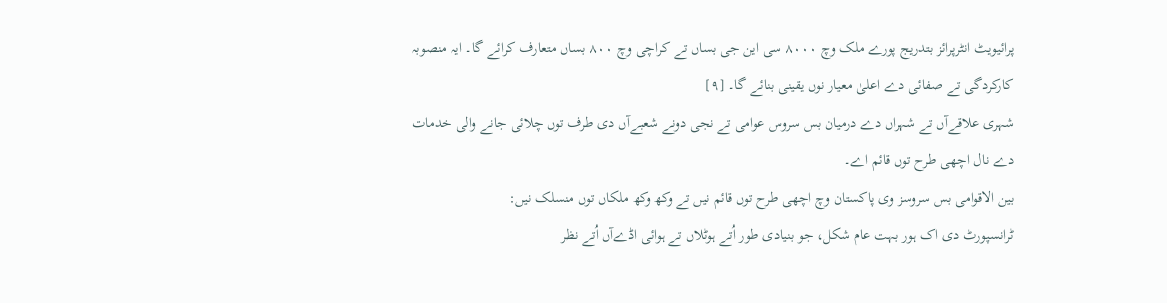پرائیویٹ انٹرپرائز بتدریج پورے ملک وچ ۸۰۰۰ سی این جی بساں تے کراچی وچ ۸۰۰ بساں متعارف کرائے گا۔ ایہ منصوبہ کارکردگی تے صفائی دے اعلیٰ معیار نوں یقینی بنائے گا۔ [۹]
شہری علاقےآں تے شہراں دے درمیان بس سروس عوامی تے نجی دونے شعبےآں دی طرف توں چلائی جانے والی خدمات دے نال اچھی طرح توں قائم اے۔
بین الاقوامی بس سروسز وی پاکستان وچ اچھی طرح توں قائم نيں تے وکھ وکھ ملکاں توں منسلک نيں:
ٹرانسپورٹ دی اک ہور بہت عام شکل، جو بنیادی طور اُتے ہوٹلاں تے ہوائی اڈےآں اُتے نظر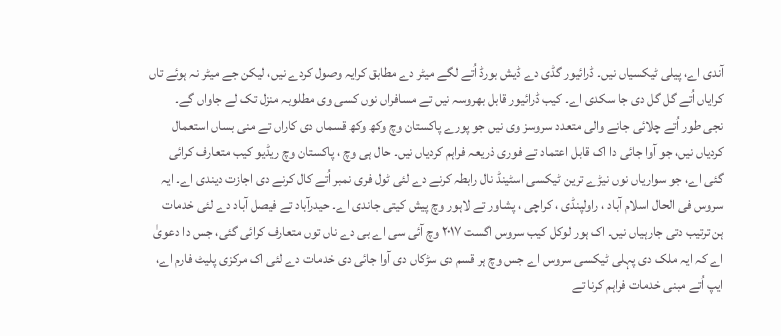آندی اے، پیلی ٹیکسیاں نيں۔ ڈرائیور گڈی دے ڈیش بورڈ اُتے لگے میٹر دے مطابق کرایہ وصول کردے نيں، لیکن جے میٹر نہ ہوئے تاں کرایاں اُتے گل گل دی جا سکدی اے۔ کیب ڈرائیور قابل بھروسہ نيں تے مسافراں نوں کسی وی مطلوبہ منزل تک لے جاواں گے۔
نجی طور اُتے چلائی جانے والی متعدد سروسز وی نيں جو پورے پاکستان وچ وکھ وکھ قسماں دی کاراں تے منی بساں استعمال کردیاں نيں، جو آوا جائی دا اک قابل اعتماد تے فوری ذریعہ فراہم کردیاں نيں۔ حال ہی وچ ، پاکستان وچ ریڈیو کیب متعارف کرائی گئی اے، جو سواریاں نوں نیڑے ترین ٹیکسی اسٹینڈ نال رابطہ کرنے دے لئی ٹول فری نمبر اُتے کال کرنے دی اجازت دیندی اے۔ ایہ سروس فی الحال اسلام آباد ، راولپنڈی ، کراچی ، پشاور تے لاہور وچ پیش کيتی جاندی اے۔ حیدرآباد تے فیصل آباد دے لئی خدمات ہن ترتیب دتی جارہیاں نيں۔ اک ہور لوکل کیب سروس اگست ۲۰۱۷ وچ آئی سی اے بی دے ناں توں متعارف کرائی گئی، جس دا دعویٰ اے کہ ایہ ملک دی پہلی ٹیکسی سروس اے جس وچ ہر قسم دی سڑکاں دی آوا جائی دی خدمات دے لئی اک مرکزی پلیٹ فارم اے، ایپ اُتے مبنی خدمات فراہم کرنا تے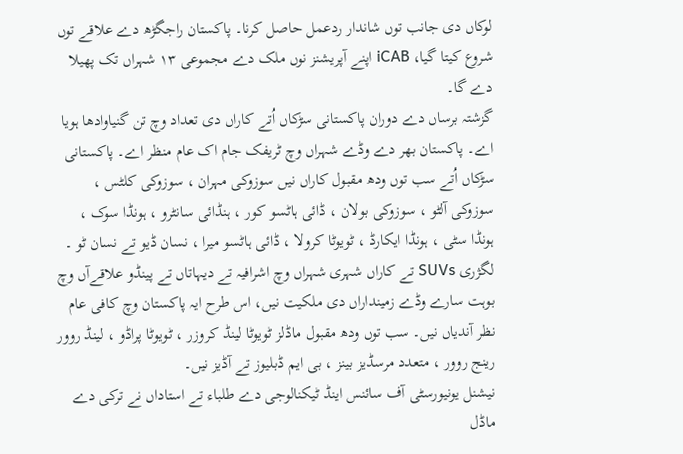لوکاں دی جانب توں شاندار ردعمل حاصل کرنا۔ پاکستان راجگڑھ دے علاقے توں شروع کيتا گیا، iCAB اپنے آپریشنز نوں ملک دے مجموعی ۱۳ شہراں تک پھیلا دے گا۔
گزشتہ برساں دے دوران پاکستانی سڑکاں اُتے کاراں دی تعداد وچ تن گنیاوادھا ہويا اے۔ پاکستان بھر دے وڈے شہراں وچ ٹریفک جام اک عام منظر اے۔ پاکستانی سڑکاں اُتے سب توں ودھ مقبول کاراں نيں سوزوکی مہران ، سوزوکی کلٹس ، سوزوکی آلٹو ، سوزوکی بولان ، ڈائی ہاٹسو کور ، ہنڈائی سانٹرو ، ہونڈا سوک ، ہونڈا سٹی ، ہونڈا ایکارڈ ، ٹویوٹا کرولا ، ڈائی ہاٹسو میرا ، نسان ڈیو تے نسان ٹو ۔
لگژری SUVs تے کاراں شہری شہراں وچ اشرافیہ تے دیہاتاں تے پینڈو علاقےآں وچ بوہت سارے وڈے زمینداراں دی ملکیت نيں، اس طرح ایہ پاکستان وچ کافی عام نظر آندیاں نيں۔ سب توں ودھ مقبول ماڈلز ٹویوٹا لینڈ کروزر ، ٹویوٹا پراڈو ، لینڈ روور رینج روور ، متعدد مرسڈیز بینز ، بی ایم ڈبلیوز تے آڈیز نيں۔
نیشنل یونیورسٹی آف سائنس اینڈ ٹیکنالوجی دے طلباء تے استاداں نے ترکی دے ماڈل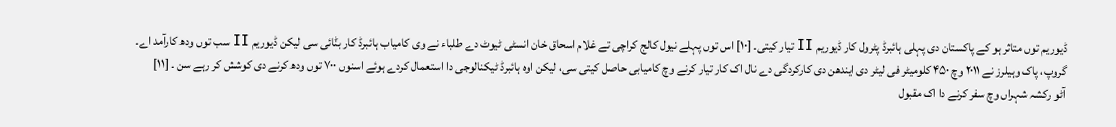ڈیوریم توں متاثر ہو کے پاکستان دی پہلی ہائبرڈ پٹرول کار ڈیوریم II تیار کيتی۔ [۱۰] اس توں پہلے نیول کالج کراچی تے غلام اسحاق خان انسٹی ٹیوٹ دے طلباء نے وی کامیاب ہائبرڈ کار بݨائی سی لیکن ڈیوریم II سب توں ودھ کارآمد اے۔ گروپ، پاک وہیلرز نے ۲۰۱۱ وچ ۴۵۰ کلومیٹر فی لیٹر دی ایندھن دی کارکردگی دے نال اک کار تیار کرنے وچ کامیابی حاصل کيتی سی، لیکن اوہ ہائبرڈ ٹیکنالوجی دا استعمال کردے ہوئے اسنوں ۷۰۰ توں ودھ کرنے دی کوشش کر رہے سن ۔ [۱۱]
آٹو رکشہ شہراں وچ سفر کرنے دا اک مقبول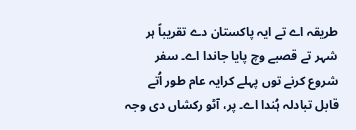طریقہ اے تے ایہ پاکستان دے تقریباً ہر شہر تے قصبے وچ پایا جاندا اے۔ سفر شروع کرنے توں پہلے کرایہ عام طور اُتے قابل تبادلہ ہُندا اے۔ پر، آٹو رکشاں دی وجہ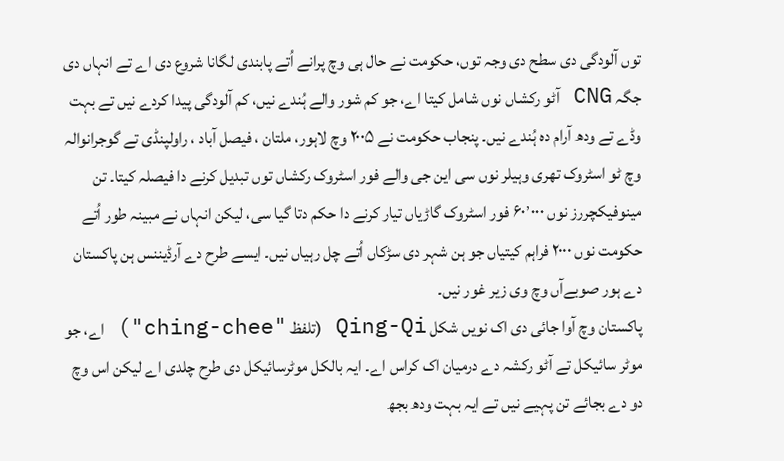توں آلودگی دی سطح دی وجہ توں، حکومت نے حال ہی وچ پرانے اُتے پابندی لگانا شروع دی اے تے انہاں دی جگہ CNG آٹو رکشاں نوں شامل کيتا اے، جو کم شور والے ہُندے نيں، کم آلودگی پیدا کردے نيں تے بہت وڈے تے ودھ آرام دہ ہُندے نيں۔ پنجاب حکومت نے ۲۰۰۵ وچ لاہور، ملتان ، فیصل آباد ، راولپنڈی تے گوجرانوالہ وچ ٹو اسٹروک تھری وہیلر نوں سی این جی والے فور اسٹروک رکشاں توں تبدیل کرنے دا فیصلہ کيتا۔ تن مینوفیکچررز نوں ۶۰٬۰۰۰ فور اسٹروک گاڑیاں تیار کرنے دا حکم دتا گیا سی، لیکن انہاں نے مبینہ طور اُتے حکومت نوں ۲۰۰۰ فراہم کيتياں جو ہن شہر دی سڑکاں اُتے چل رہیاں نيں۔ ايسے طرح دے آرڈیننس ہن پاکستان دے ہور صوبےآں وچ وی زیر غور نيں۔
پاکستان وچ آوا جائی دی اک نويں شکل Qing-Qi (تلفظ "ching-chee") اے، جو موٹر سائیکل تے آٹو رکشہ دے درمیان اک کراس اے۔ ایہ بالکل موٹرسائیکل دی طرح چلدی اے لیکن اس وچ دو دے بجائے تن پہیے نيں تے ایہ بہت ودھ بجھ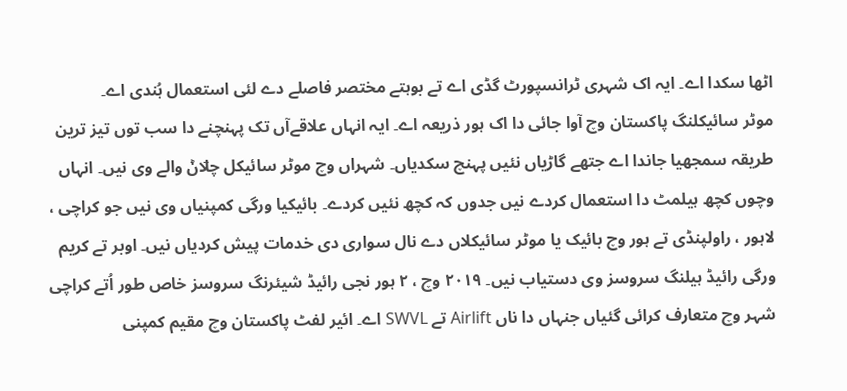اٹھا سکدا اے۔ ایہ اک شہری ٹرانسپورٹ گڈی اے تے بوہتے مختصر فاصلے دے لئی استعمال ہُندی اے۔
موٹر سائیکلنگ پاکستان وچ آوا جائی دا اک ہور ذریعہ اے۔ ایہ انہاں علاقےآں تک پہنچنے دا سب توں تیز ترین طریقہ سمجھیا جاندا اے جتھے گاڑیاں نئيں پہنچ سکدیاں۔ شہراں وچ موٹر سائیکل چݪاݨ والے وی نيں۔ انہاں وچوں کچھ ہیلمٹ دا استعمال کردے نيں جدوں کہ کچھ نئيں کردے۔ بائیکیا ورگی کمپنیاں وی نيں جو کراچی ، لاہور ، راولپنڈی تے ہور وچ بائیک یا موٹر سائیکلاں دے نال سواری دی خدمات پیش کردیاں نيں۔ اوبر تے کریم ورگی رائیڈ ہیلنگ سروسز وی دستیاب نيں۔ ۲۰۱۹ وچ ، ۲ ہور نجی رائیڈ شیئرنگ سروسز خاص طور اُتے کراچی شہر وچ متعارف کرائی گئياں جنہاں دا ناں Airlift تے SWVL اے۔ ائیر لفٹ پاکستان وچ مقیم کمپنی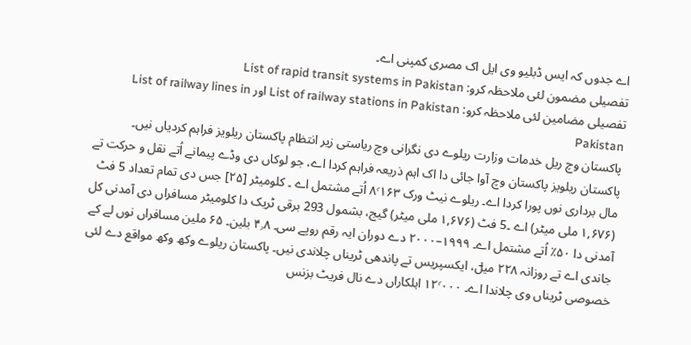اے جدوں کہ ایس ڈبلیو وی ایل اک مصری کمپنی اے۔
تفصیلی مضمون لئی ملاحظہ کرو: List of rapid transit systems in Pakistan
تفصیلی مضامین لئی ملاحظہ کرو: List of railway stations in Pakistan اور List of railway lines in Pakistan
پاکستان وچ ریل خدمات وزارت ریلوے دی نگرانی وچ ریاستی زیر انتظام پاکستان ریلویز فراہم کردیاں نيں۔ پاکستان ریلویز پاکستان وچ آوا جائی دا اک اہم ذریعہ فراہم کردا اے، جو لوکاں دی وڈے پیمانے اُتے نقل و حرکت تے مال برداری نوں پورا کردا اے۔ ریلوے نیٹ ورک ۸٬۱۶۳ اُتے مشتمل اے ۔ کلومیٹر [۲۵] جس دی تمام تعداد 5 فٹ (۱,۶۷۶ ملی میٹر) اے ۔5 فٹ (۱,۶۷۶ ملی میٹر) گیج، بشمول 293 برقی ٹریک دا کلومیٹر مسافراں دی آمدنی کل آمدنی دا ۵۰٪ اُتے مشتمل اے۔ ۱۹۹۹–۲۰۰۰ دے دوران ایہ رقم روپے سی۔ ۴٫۸ بلین۔ ۶۵ ملین مسافراں نوں لے کے جاندی اے تے روزانہ ۲۲۸ میݪ، ایکسپریس تے پاندھی ٹریناں چلاندی نيں۔ پاکستان ریلوے وکھ وکھ مواقع دے لئی خصوصی ٹریناں وی چلاندا اے۔ ۱۲٬۰۰۰ اہلکاراں دے نال فریٹ بزنس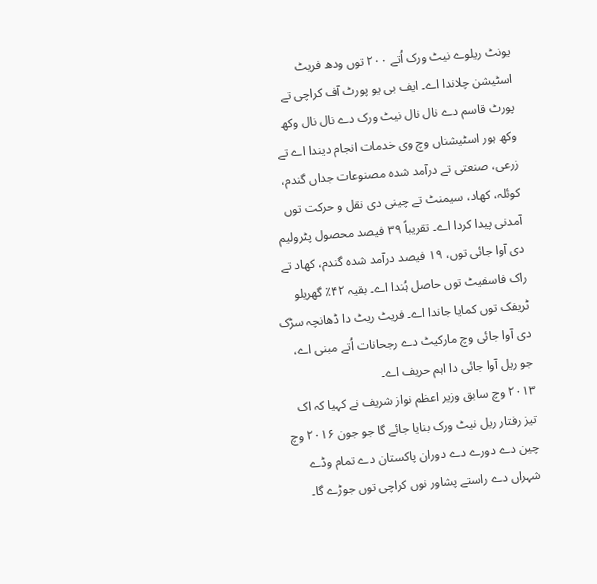یونٹ ریلوے نیٹ ورک اُتے ۲۰۰ توں ودھ فریٹ اسٹیشن چلاندا اے۔ ایف بی یو پورٹ آف کراچی تے پورٹ قاسم دے نال نال نیٹ ورک دے نال نال وکھ وکھ ہور اسٹیشناں وچ وی خدمات انجام دیندا اے تے زرعی، صنعتی تے درآمد شدہ مصنوعات جداں گندم، کوئلہ، کھاد، سیمنٹ تے چینی دی نقل و حرکت توں آمدنی پیدا کردا اے۔ تقریباً ۳۹ فیصد محصول پٹرولیم دی آوا جائی توں، ۱۹ فیصد درآمد شدہ گندم، کھاد تے راک فاسفیٹ توں حاصل ہُندا اے۔ بقیہ ۴۲٪ گھریلو ٹریفک توں کمایا جاندا اے۔ فریٹ ریٹ دا ڈھانچہ سڑک دی آوا جائی وچ مارکیٹ دے رجحانات اُتے مبنی اے، جو ریل آوا جائی دا اہم حریف اے۔
۲۰۱۳ وچ سابق وزیر اعظم نواز شریف نے کہیا کہ اک تیز رفتار ریل نیٹ ورک بنایا جائے گا جو جون ۲۰۱۶ وچ چین دے دورے دے دوران پاکستان دے تمام وڈے شہراں دے راستے پشاور نوں کراچی توں جوڑے گا۔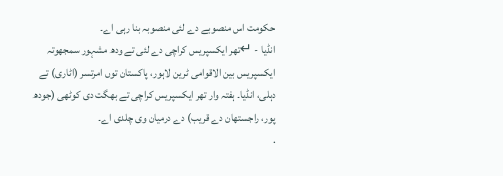حکومت اس منصوبے دے لئی منصوبہ بنا رہی اے۔
انڈیا - ↵تھر ایکسپریس کراچی دے لئی تے ودھ مشہور سمجھوتہ ایکسپریس بین الاقوامی ٹرین لاہور، پاکستان توں امرتسر (اٹاری) تے دہلی، انڈیا۔ ہفتہ وار تھر ایکسپریس کراچی تے بھگت دی کوٹھی (جودھ پور، راجستھان دے قریب) دے درمیان وی چلدی اے۔
.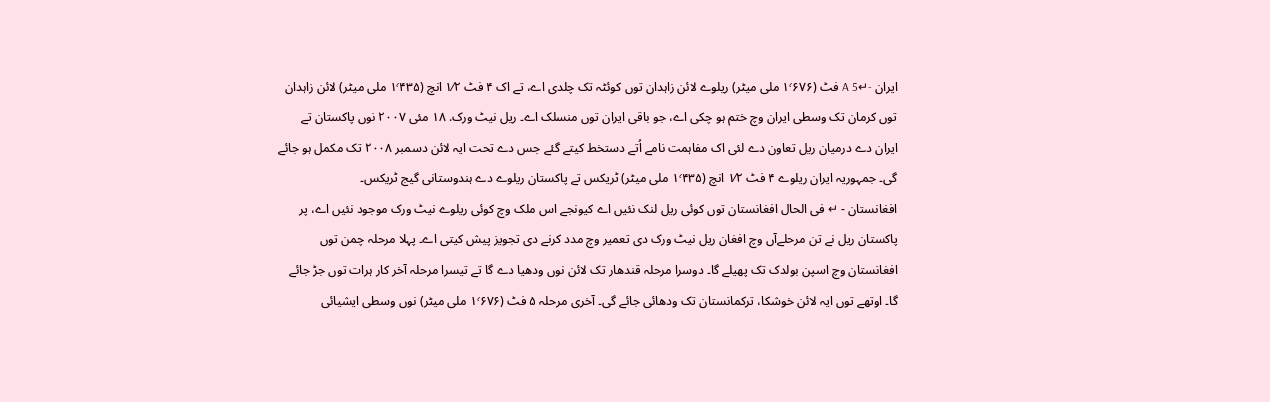ایران -↵A 5 فٹ (۱٬۶۷۶ ملی میٹر) ریلوے لائن زاہدان توں کوئٹہ تک چلدی اے، تے اک ۴ فٹ ۱⁄۲ انچ (۱٬۴۳۵ ملی میٹر) لائن زاہدان توں کرمان تک وسطی ایران وچ ختم ہو چکی اے، جو باقی ایران توں منسلک اے۔ ریل نیٹ ورک. ۱۸ مئی ۲۰۰۷ نوں پاکستان تے ایران دے درمیان ریل تعاون دے لئی اک مفاہمت نامے اُتے دستخط کيتے گئے جس دے تحت ایہ لائن دسمبر ۲۰۰۸ تک مکمل ہو جائے گی۔ جمہوریہ ایران ریلوے ۴ فٹ ۱⁄۲ انچ (۱٬۴۳۵ ملی میٹر) ٹریکس تے پاکستان ریلوے دے ہندوستانی گیج ٹریکس۔
افغانستان - ↵ فی الحال افغانستان توں کوئی ریل لنک نئيں اے کیونجے اس ملک وچ کوئی ریلوے نیٹ ورک موجود نئيں اے، پر پاکستان ریل نے تن مرحلےآں وچ افغان ریل نیٹ ورک دی تعمیر وچ مدد کرنے دی تجویز پیش کيتی اے۔ پہلا مرحلہ چمن توں افغانستان وچ اسپن بولدک تک پھیلے گا۔ دوسرا مرحلہ قندھار تک لائن نوں ودھیا دے گا تے تیسرا مرحلہ آخر کار ہرات توں جڑ جائے گا۔ اوتھے توں ایہ لائن خوشکا، ترکمانستان تک ودھائی جائے گی۔ آخری مرحلہ ۵ فٹ (۱٬۶۷۶ ملی میٹر) نوں وسطی ایشیائی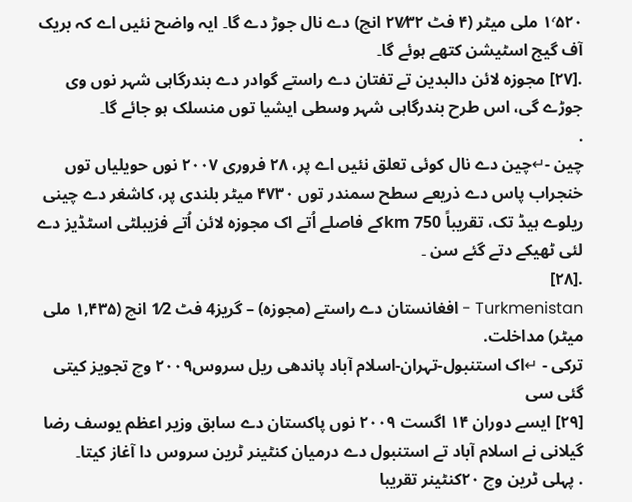۱٬۵۲۰ ملی میٹر (۴ فٹ ۲۷⁄۳۲ انچ) دے نال جوڑ دے گا۔ ایہ واضح نئيں اے کہ بریک آف گیج اسٹیشن کتھے ہوئے گا۔
.[۲۷] مجوزہ لائن دالبدین تے تفتان دے راستے گوادر دے بندرگاہی شہر نوں وی جوڑے گی، اس طرح بندرگاہی شہر وسطی ایشیا توں منسلک ہو جائے گا۔
.
چین -↵چین دے نال کوئی تعلق نئيں اے پر، ۲۸ فروری ۲۰۰۷ نوں حویلیاں توں خنجراب پاس دے ذریعے سطح سمندر توں ۴۷۳۰ میٹر بلندی پر، کاشغر دے چینی ریلوے ہیڈ تک، تقریباً 750 kmکے فاصلے اُتے اک مجوزہ لائن اُتے فزیبلٹی اسٹڈیز دے لئی ٹھیکے دتے گئے سن ۔
.[۲۸]
Turkmenistan - افغانستان دے راستے (مجوزہ) – گریز4 فٹ 1⁄2 انچ (۱,۴۳۵ ملی میٹر) مداخلت.
ترکی - ↵اک استنبول-تہران-اسلام آباد پاندھی ریل سروس۲۰۰۹ وچ تجویز کيتی گئی سی
[۲۹] ايسے دوران ۱۴ اگست ۲۰۰۹ نوں پاکستان دے سابق وزیر اعظم یوسف رضا گیلانی نے اسلام آباد تے استنبول دے درمیان کنٹینر ٹرین سروس دا آغاز کيتا۔
. پہلی ٹرین وچ ۲۰کنٹینر تقریبا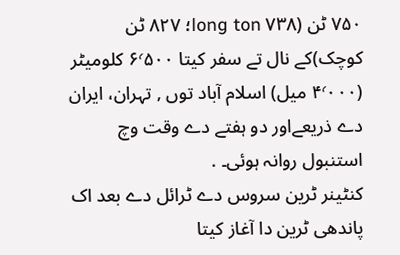۷۵۰ ٹن (۷۳۸ long ton؛ ۸۲۷ ٹن کوچک)کے نال تے سفر کيتا ۶٬۵۰۰ کلومیٹر (۴٬۰۰۰ میل) اسلام آباد توں , تہران، ایران دے ذریعےاور دو ہفتے دے وقت وچ استنبول روانہ ہوئی۔ .
کنٹینر ٹرین سروس دے ٹرائل دے بعد اک پاندھی ٹرین دا آغاز کيتا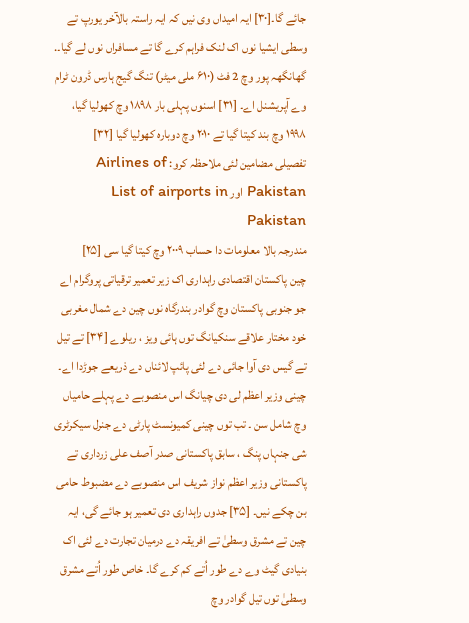جائے گا۔[۳۰] ایہ امیداں وی نيں کہ ایہ راستہ بالآخر یورپ تے وسطی ایشیا نوں اک لنک فراہم کرے گا تے مسافراں نوں لے گیا۔.
گھانگھہ پور وچ 2 فٹ (۶۱۰ ملی میٹر) تنگ گیج ہارس ڈرون ٹرام وے آپریشنل اے۔ [۳۱] اسنوں پہلی بار ۱۸۹۸ وچ کھولیا گیا، ۱۹۹۸ وچ بند کيتا گیا تے ۲۰۱۰ وچ دوبارہ کھولیا گیا [۳۲]
تفصیلی مضامین لئی ملاحظہ کرو: Airlines of Pakistan اور List of airports in Pakistan
مندرجہ بالا معلومات دا حساب ۲۰۰۹ وچ کيتا گیا سی [۲۵]
چین پاکستان اقتصادی راہداری اک زیر تعمیر ترقیاتی پروگرام اے جو جنوبی پاکستان وچ گوادر بندرگاہ نوں چین دے شمال مغربی خود مختار علاقے سنکیانگ توں ہائی ویز ، ریلوے [۳۴] تے تیل تے گیس دی آوا جائی دے لئی پائپ لائناں دے ذریعے جوڑدا اے۔ چینی وزیر اعظم لی دی چیانگ اس منصوبے دے پہلے حامیاں وچ شامل سن ۔ تب توں چینی کمیونسٹ پارٹی دے جنرل سیکرٹری شی جنہاں پنگ ، سابق پاکستانی صدر آصف علی زرداری تے پاکستانی وزیر اعظم نواز شریف اس منصوبے دے مضبوط حامی بن چکے نيں۔ [۳۵] جدوں راہداری دی تعمیر ہو جائے گی، ایہ چین تے مشرق وسطیٰ تے افریقہ دے درمیان تجارت دے لئی اک بنیادی گیٹ وے دے طور اُتے کم کرے گا۔ خاص طور اُتے مشرق وسطیٰ توں تیل گوادر وچ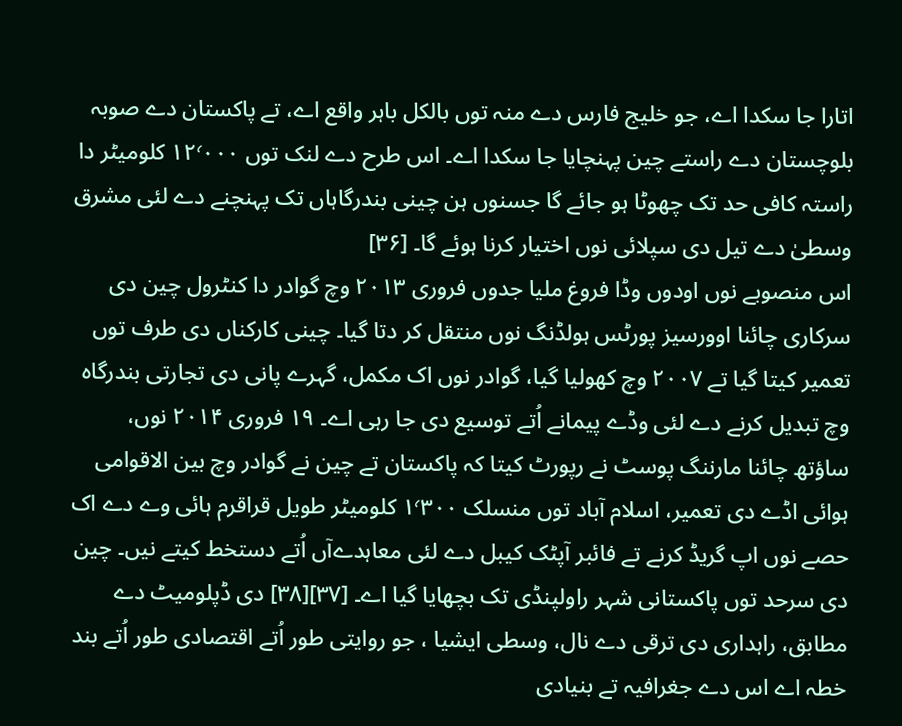اتارا جا سکدا اے، جو خلیج فارس دے منہ توں بالکل باہر واقع اے، تے پاکستان دے صوبہ بلوچستان دے راستے چین پہنچایا جا سکدا اے۔ اس طرح دے لنک توں ۱۲٬۰۰۰ کلومیٹر دا راستہ کافی حد تک چھوٹا ہو جائے گا جسنوں ہن چینی بندرگاہاں تک پہنچنے دے لئی مشرق وسطیٰ دے تیل دی سپلائی نوں اختیار کرنا ہوئے گا۔ [۳۶]
اس منصوبے نوں اودوں وڈا فروغ ملیا جدوں فروری ۲۰۱۳ وچ گوادر دا کنٹرول چین دی سرکاری چائنا اوورسیز پورٹس ہولڈنگ نوں منتقل کر دتا گیا۔ چینی کارکناں دی طرف توں تعمیر کيتا گیا تے ۲۰۰۷ وچ کھولیا گیا، گوادر نوں اک مکمل، گہرے پانی دی تجارتی بندرگاہ وچ تبدیل کرنے دے لئی وڈے پیمانے اُتے توسیع دی جا رہی اے۔ ۱۹ فروری ۲۰۱۴ نوں، ساؤتھ چائنا مارننگ پوسٹ نے رپورٹ کيتا کہ پاکستان تے چین نے گوادر وچ بین الاقوامی ہوائی اڈے دی تعمیر، اسلام آباد توں منسلک ۱٬۳۰۰ کلومیٹر طویل قراقرم ہائی وے دے اک حصے نوں اپ گریڈ کرنے تے فائبر آپٹک کیبل دے لئی معاہدےآں اُتے دستخط کيتے نيں۔ چین دی سرحد توں پاکستانی شہر راولپنڈی تک بچھایا گیا اے۔ [۳۷][۳۸] دی ڈپلومیٹ دے مطابق، راہداری دی ترقی دے نال، وسطی ایشیا ، جو روايتی طور اُتے اقتصادی طور اُتے بند خطہ اے اس دے جغرافیہ تے بنیادی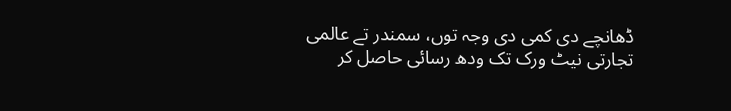ڈھانچے دی کمی دی وجہ توں، سمندر تے عالمی تجارتی نیٹ ورک تک ودھ رسائی حاصل کر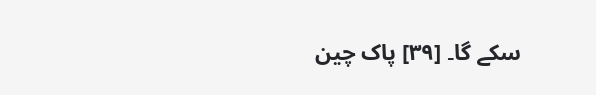سکے گا۔ [۳۹] پاک چین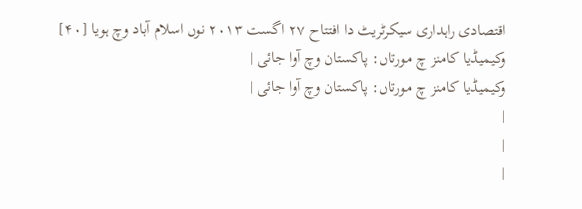اقتصادی راہداری سیکرٹریٹ دا افتتاح ۲۷ اگست ۲۰۱۳ نوں اسلام آباد وچ ہويا [۴۰]
وکیمیڈیا کامنز چ مورتاں: پاکستان وچ آوا جائی |
وکیمیڈیا کامنز چ مورتاں: پاکستان وچ آوا جائی |
|
|
|